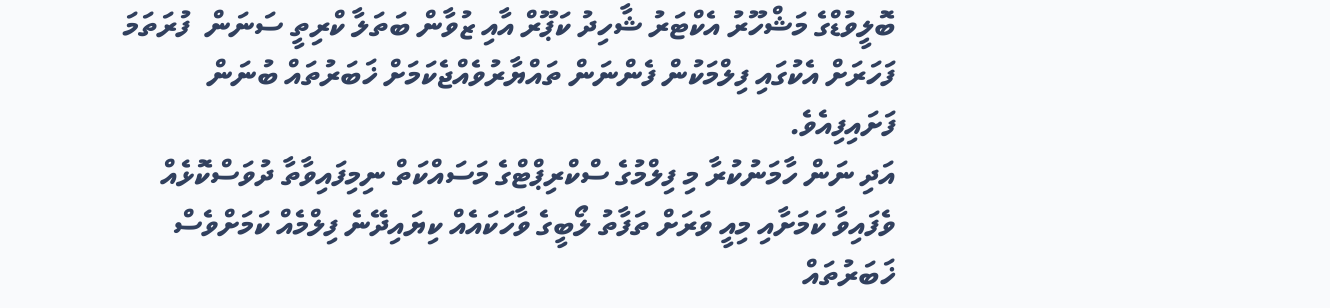ބޮލީވުޑްގެ މަޝްހޫރު އެކްޓަރު ޝާހިދު ކަޕޫރް އާއި ޒުވާން ބަތަލާ ކްރިތީ ސަނަން  ފުރަތަމަ ފަހަރަށް އެކުގައި ފިލްމަކުން ފެންނަން ތައްޔާރުވެއްޖެކަމަށް ޚަބަރުތައް ބުނަން ފަށައިފިއެވެ.
އަދި ނަން ހާމަނުކުރާ މި ފިލްމުގެ ސްކްރިޕްޓްގެ މަސައްކަތް ނިމިފައިވާތާ ދުވަސްކޮޅެއް ވެފައިވާ ކަމަށާއި މިއީ ވަރަށް ތަފާތު ލޯބީގެ ވާހަކައެއް ކިޔައިދޭނެ ފިލްމެއް ކަމަށްވެސް ޚަބަރުތައް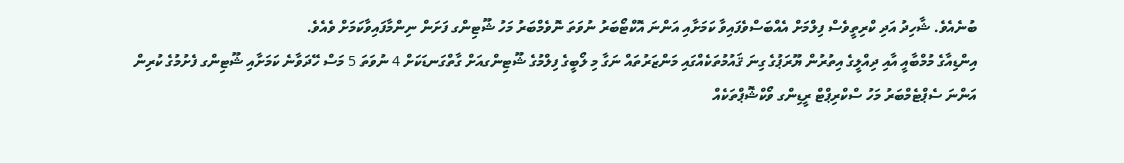ބުނެއެވެ. ޝާހިދު އަދި ކްރިތީވެސް ފިލްމަށް އެއްބަސްވެފައިވާ ކަމަށާއި އަންނަ އޮކްޓޯބަރު ނުވަތަ ނޮވެމްބަރު މަހު ޝޫޓިންގ ފަށަން ނިންމާފައިވާކަމަށް ވެއެވެ.
އިންޑިއާގެ މުމްބާއީ އާއި ދިއްލީގެ އިތުރުން ޔޫރަޕުގެ ގިނަ ޤައުމުތަކެއްގައި މަންޒަރުތައް ނަގާ މި ލޯބީގެ ފިލްމުގެ ޝޫޓިންގއަށް ގާތްގަނޑަކަށް 4 ނުވަތަ 5 މަސް ހޭދަވާނެ ކަމަށާއި ޝޫޓިންގ ފެށުމުގެ ކުރިން އަންނަ ސެޕްޓެމްބަރު މަހު ސްކްރިޕްޓް ރީޑިންގ ވޯކްޝޮޕްތަކެއް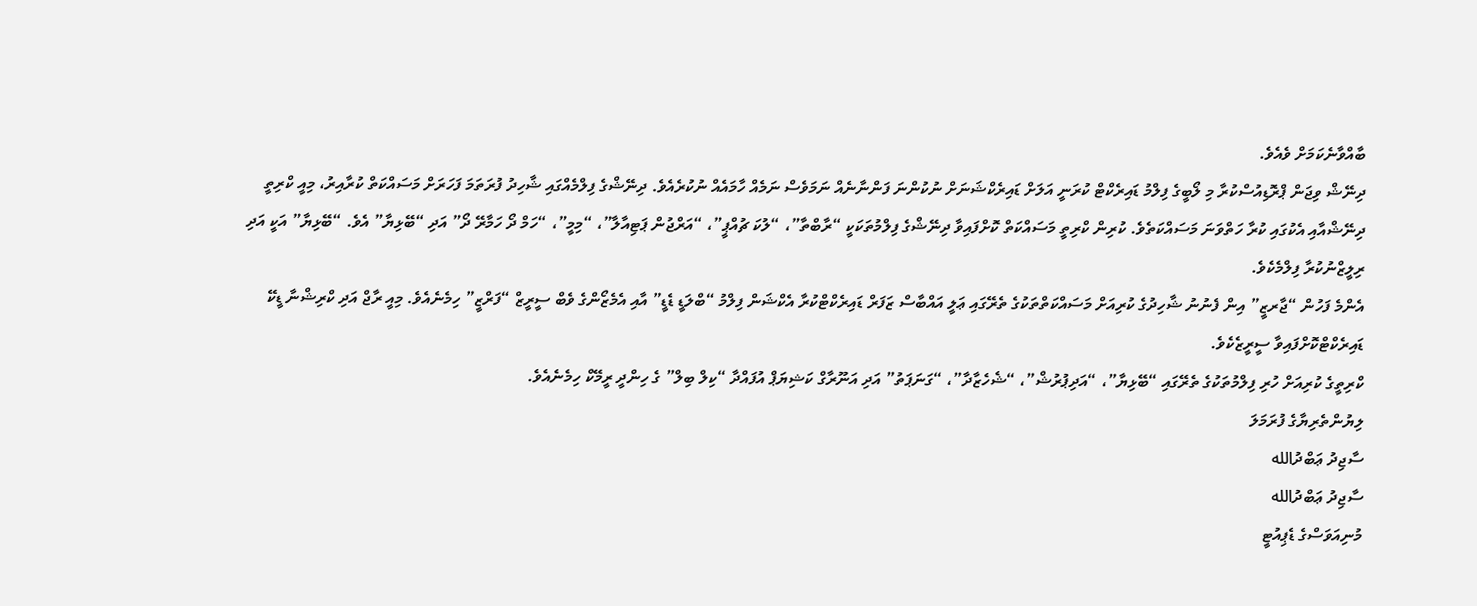ބާއްވާނެކަމަށް ވެއެވެ.
ދިނޭޝް ވިޖަން ޕްރޮޑިއުސްކުރާ މި ލޯބީގެ ފިލްމު ޑައިރެކްޓް ކުރަނީ އަލަށް ޑައިރެކްޝަނަށް ނުކުންނަ ފަންނާނެއް ނަމަވެސް ނަމެއް ހާމައެއް ނުކުރެއެވެ. ދިނޭޝްގެ ފިލްމެއްގައި ޝާހިދު ފުރަތަމަ ފަހަރަށް މަސައްކަތް ކުރާއިރު، މިއީ ކްރިތީ ދިނޭޝްއާއި އެކުގައި ކުރާ ހަތްވަނަ މަސައްކަތެވެ. ކުރިން ކްރިތީ މަސައްކަތް ކޮށްފައިވާ ދިނޭޝްގެ ފިލްމުތަކަކީ “ރާބްތާ”، “ލުކަ ޗުއްޕީ”، “އަރްޖުން ޕަޓިއާލާ”، “މިމީ”، “ހަމް ދޯ ހަމާރޭ ދޯ” އަދި “ބޭޅިޔާ” އެވެ. “ބޭޅިޔާ” އަކީ އަދި ރިލީޒްނުކުރާ ފިލްމެކެވެ.
އެންމެ ފަހުން “ޖާރޒީ” އިން ފެނުނު ޝާހިދުގެ ކުރިއަށް މަސައްކަތްތަކުގެ ތެރޭގައި ޢަލީ އައްބާސް ޒަފަރް ޑައިރެކްޓްކުރާ އެކްޝަން ފިލްމު “ބްލަޑީ ޑެޑީ” އާއި އެމެޒޯންގެ ވެބް ސީރީޒް “ފަރްޒީ” ހިމެނެއެވެ. މިއީ ރާޖް އަދި ކްރިޝްނާ ޑީކޭ ޑައިރެކްޓްކޮށްފައިވާ ސީރީޒެކެވެ.
ކްރިތީގެ ކުރިއަށް ހުރި ފިލްމުތަކުގެ ތެރޭގައި “ބޭޅިޔާ”، “އަދިޕުރުޝް”، “ޝެހެޒާދާ”، “ގަނަޕަތު” އަދި އަނޫރާގް ކަޝިޔަޕް އުފައްދާ “ކިލް ބިލް” ގެ ހިންދީ ރީމޭކް ހިމެނެއެވެ.
ލިޔުންތެރިޔާގެ ފުރަމަލަ
ސާޖިދު ޢަބްދުالله
ސާޖިދު ޢަބްދުالله
މުނިއަވަސްގެ ޑެޕިއުޓީ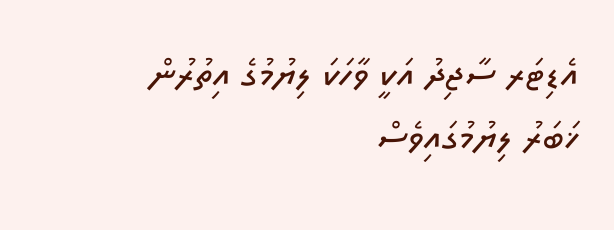އެޑިޓަރ ސާޖިދު އަކީ ވާހަކަ ލިޔުމުގެ އިތުރުން ޚަބަރު ލިޔުމުގައިވެސް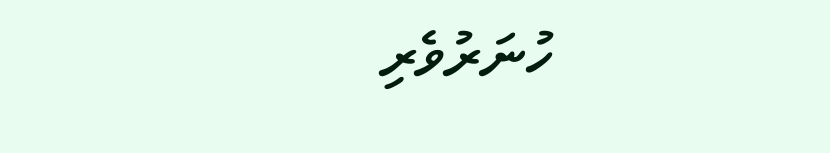ހުނަރުވެރި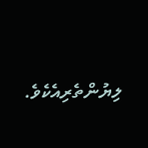ލިޔުންތެރިއެކެވެ.